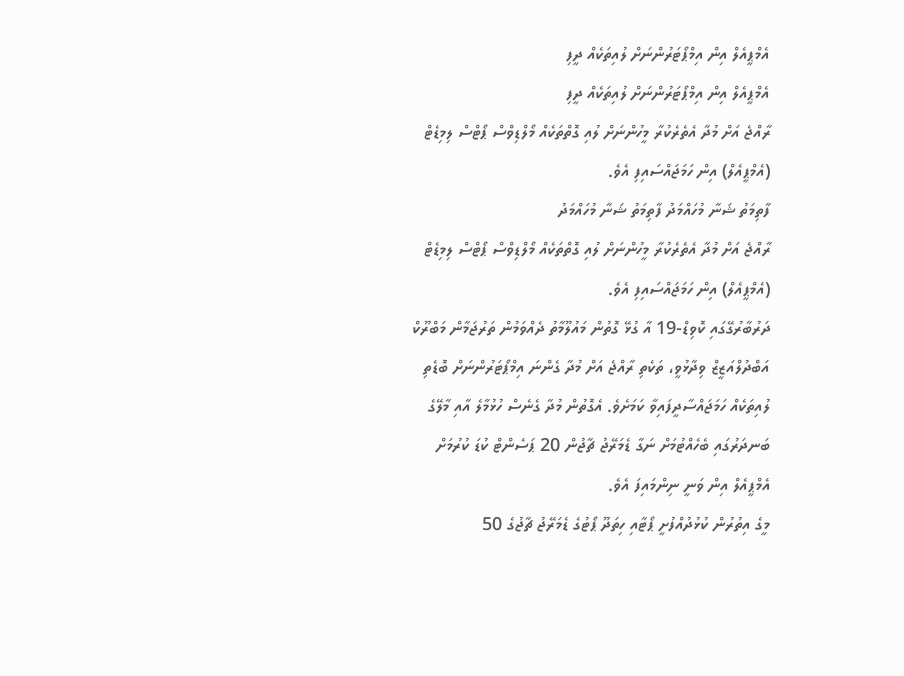އެމްޕީއެލް އިން އިމްޕޯޓަރުންނަށް ލުއިތަކެއް ދީފި
އެމްޕީއެލް އިން އިމްޕޯޓަރުންނަށް ލުއިތަކެއް ދީފި
ރާއްޖެ އަށް މުދާ އެތެރެކުރާ މީހުންނަށް ލުއި ގޮތްތަކެއް މޯލްޑިވްސް ޕޯޓްސް ލިމިޑެޓް (އެމްޕީއެލް) އިން ހަމަޖައްސައިފި އެވެ.
ފާތިމަތު ޝަނާ މުހައްމަދު ފާތިމަތު ޝަނާ މުހައްމަދު
ރާއްޖެ އަށް މުދާ އެތެރެކުރާ މީހުންނަށް ލުއި ގޮތްތަކެއް މޯލްޑިވްސް ޕޯޓްސް ލިމިޑެޓް (އެމްޕީއެލް) އިން ހަމަޖައްސައިފި އެވެ.
ދަރުބާރުގޭގައި ކޮވިޑް-19 އާ ގުޅޭ ގޮތުން މައުލޫމާތު ދެއްވަމުން ތަރުޖަމާން މަބްރޫކް އަބްދުލްއަޒީޒް ވިދާޅުވީ، ތަކެތި ރާއްޖެ އަށް މުދާ ގެންނަ އިމްޕޯޓަރުންނަށް ބޮޑެތި ލުއިތަކެއް ހަމަޖައްސާދީފައިވާ ކަމަށެވެ. އެގޮތުން މުދާ ގެނެސް ހުޅުމާލެ އާއި މާލޭގެ ބަނދަރުގައި ބެހެއްޓުމަށް ނަގާ ޑެމަރޭޖު ޗާޖުން 20 ޕަސެންޓް ކުޑަ ކުރުމަށް އެމްޕީއެލް އިން ވަނީ ނިންމައިފަ އެވެ.
މީގެ އިތުރުން ކުޅުދުއްފުށީ ޕޯޓާއި ހިތަދޫ ޕޯޓުގެ ޑެމަރޭޖު ޗާޖުގެ 50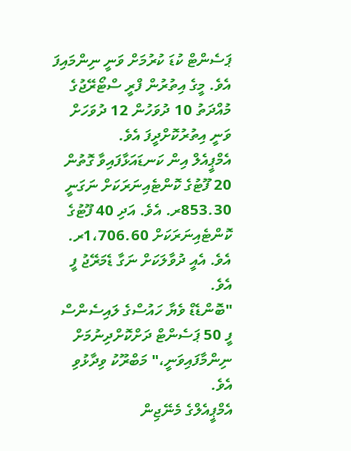ޕަސެންޓް ކުޑަ ކުރުމަށް ވަނީ ނިންމައިފަ އެވެ. މީގެ އިތުރުން ފްރީ ސްޓޯރޭޖުގެ މުއްދަތު 10 ދުވަހުން 12 ދުވަހަށް ވަނީ އިތުރުކޮށްދީފަ އެވެ.
އެމްޕީއެލް އިން ކަނޑައަޅާފައިވާ ގޮތުން 20 ފޫޓުގެ ކޮންޓެއިނަރަކަށް ނަގަނީ 853.30ރ. އެވެ. އަދި 40 ފޫޓުގެ ކޮންޓެއިނަރަކަށް 1،706.60ރ. އެވެ. އެއީ ދުވާލަކަށް ނަގާ ޑެމަރޭޖު ފީ އެވެ.
"ބޮންޑެޑް ވެޔާ ހައުސްގެ ލައިސެންސް ފީ 50 ޕަސެންޓް ދަށްކޮށްދިނުމަށް ނިންމާފައިވަނީ،" މަބްރޫކު ވިދާޅުވި އެވެ.
އެމްޕީއެލްގެ މެނޭޖިން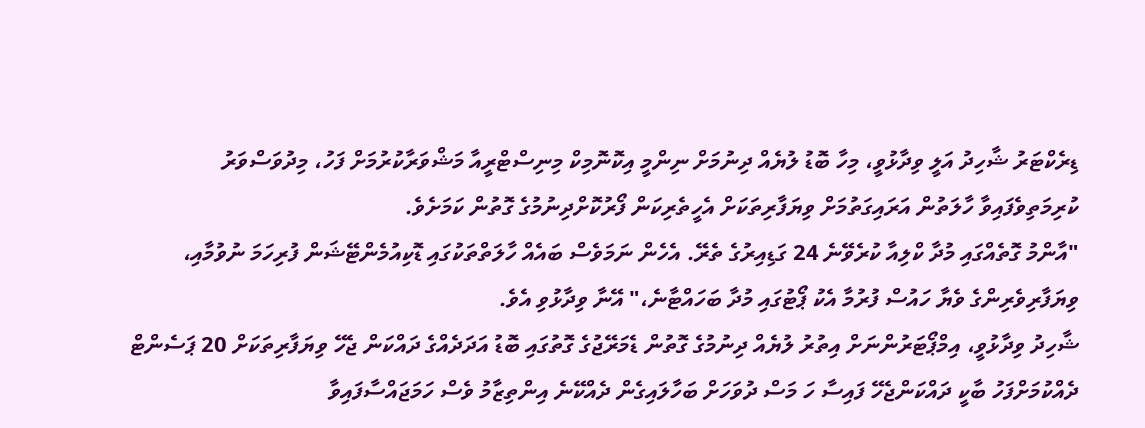ޑިރެކްޓަރު ޝާހިދު އަލީ ވިދާޅުވީ، މިހާ ބޮޑު ލުޔެއް ދިނުމަށް ނިންމީ އިކޮނޮމިކް މިނިސްޓްރީއާ މަޝްވަރާކުރުމަށް ފަހު، މިދުވަސްވަރު ކުރިމަތިވެފައިވާ ހާލަތުން އަރައިގަތުމަށް ވިޔަފާރިތަކަށް އެހީތެރިކަން ފޯރުކޮށްދިނުމުގެ ގޮތުން ކަމަށެވެ.
"އާންމު ގޮތެއްގައި މުދާ ކްލިއާ ކުރެވޭނެ 24 ގަޑިއިރުގެ ތެރޭ. އެހެން ނަމަވެސް ބައެއް ހާލަތްތަކުގައި ޑޮކިއުމެންޓޭޝަން ފުރިހަމަ ނުވުމާއި، ވިޔަފާރިވެރިންގެ ވެޔާ ހައުސް ފުރުމާ އެކު ޕޯޓުގައި މުދާ ބަހައްޓާނެ،" އޭނާ ވިދާޅުވި އެވެ.
ޝާހިދު ވިދާޅުވީ، އިމްޕޯޓަރުންނަށް އިތުރު ލުޔެއް ދިނުމުގެ ގޮތުން ޑެމަރޭޖުގެ ގޮތުގައި ބޮޑު އަދަދެއްގެ ދައްކަން ޖެހޭ ވިޔަފާރިތަކަށް 20 ޕަސެންޓް ދެއްކުމަށްފަހު ބާކީ ދައްކަންޖެހޭ ފައިސާ ހަ މަސް ދުވަހަށް ބަހާލައިގެން ދެއްކޭނެ އިންތިޒާމު ވެސް ހަމަޖައްސާފައިވާ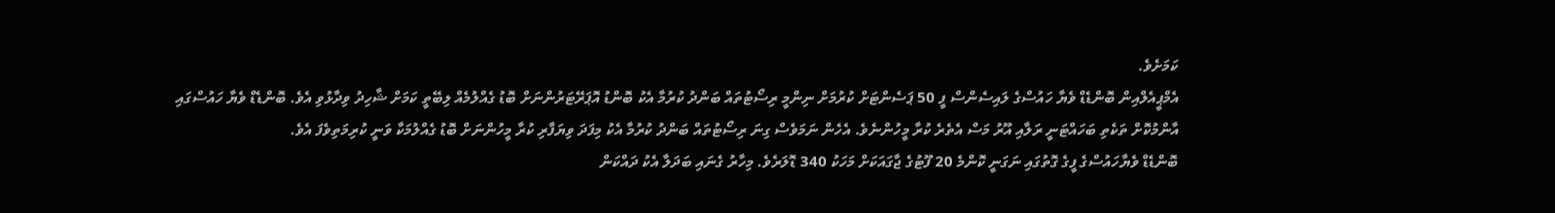ކަމަށެވެ.
އެމްޕީއެލްއިން ބޮންޑެޑް ވެޔާ ހައުސްގެ ލައިސެންސް ފީ 50 ޕަސެންޓަށް ކުރުމަށް ނިންމީ ރިސޯޓުތައް ބަންދު ކުރުމާ އެކު ބޮންޑު އޮޕަރޭޓަރުންނަށް ބޮޑު ގެއްލުމެއް ލިބޭތީ ކަމަށް ޝާހިދު ވިދާޅުވި އެވެ. ބޮންޑެޑް ވެޔާ ހައުސްގައި އާންމުކޮށް ތަކެތި ބަހައްޓަނީ ރަލާއި އޫރު މަސް އެތެރެ ކުރާ މީހުންނެވެ. އެހެން ނަމަވެސް ގިނަ ރިސޯޓުތައް ބަންދު ކުރުމާ އެކު މިފަދަ ވިޔަފާރި ކުރާ މީހުންނަށް ބޮޑު ގެއްލުމަކާ ވަނީ ކުރިމަތިވެފަ އެވެ.
ބޮންޑެޑް ވެޔާހައުސްގެ ފީގެ ގޮތުގައި ނަގަނީ ކޮންމެ 20 ފޫޓުގެ ޖާގައަކަށް މަހަކު 340 ޑޮލަރެވެ. މިހާރު ގެނައި ބަދަލާ އެކު ދައްކަން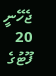ޖެހޭނީ 20 ފޫޓުގެ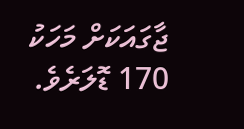ޖާގައަކަށް މަހަކު 170 ޑޮލަރެވެ.